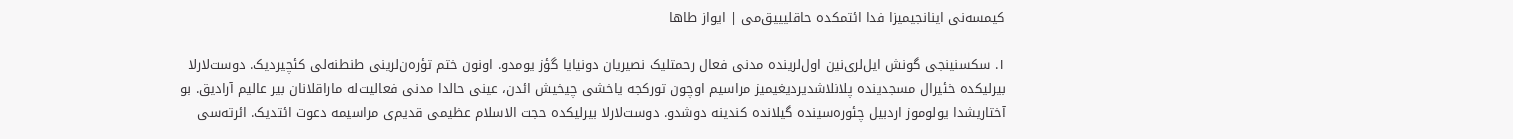کیمسه‌نی اینانجیمیزا فدا ائتمکده حاقلیییق‌می | ایواز طاها

۱. سکسنینجی گونش ایل‌لری‌نین اول‌لرینده مدنی فعال رحمتلیک نصیریان دونیایا گؤز یومدو. اونون ختم تؤره‌ن‌لرینی طنطنه‌لی کئچیردیک. دوست‌لارلا بیرلیکده خئیرال مسجدینده پلانلاشدیردیغیمیز مراسیم اوچون تورکجه یاخشی چیخیش ائدن، عینی حالدا مدنی فعالیت‌له ماراقلانان بیر عالیم آرادیق. بو آختاریشدا یولوموز اردبیل چئوره‌سینده گیلانده کندینه دوشدو. دوست‌لارلا بیرلیکده حجت الاسلام عظیمی قدیم‌ی مراسیمه دعوت ائتدیک. ائرته‌سی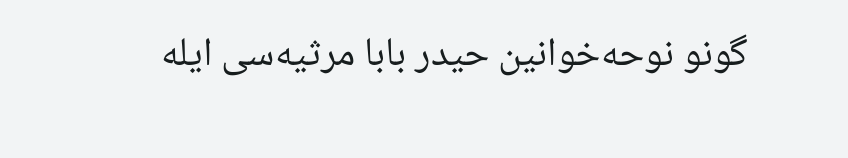گونو نوحه‌خوانین حیدر بابا مرثیه‌سی ایله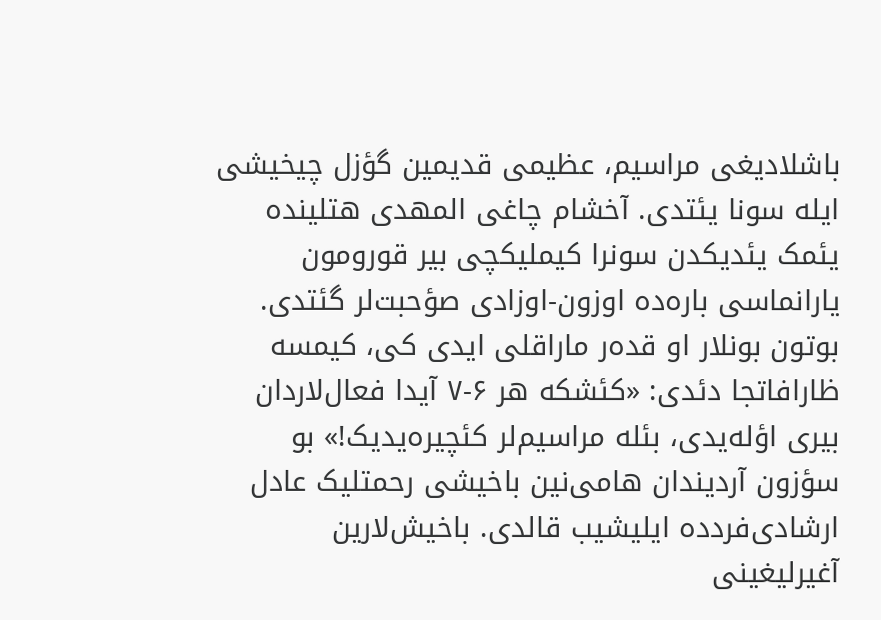باشلادیغی مراسیم، عظیمی قدیمین گؤزل چیخیشی ایله سونا یئتدی. آخشام چاغی المهدی هتلینده یئمک یئدیکدن سونرا کیملیکچی بیر قورومون یارانماسی باره‌ده اوزون-اوزادی صؤحبت‌لر گئتدی. بوتون بونلار او قده‌ر ماراقلی ایدی کی، کیمسه ظارافاتجا دئدی: «کئشکه هر ۶-۷ آیدا فعال‌لاردان بیری اؤله‌یدی، بئله مراسیم‌لر کئچیره‌یدیک!» بو سؤزون آردیندان هامی‌نین باخیشی رحمتلیک عادل ارشادی‌فردده ایلیشیب قالدی. باخیش‌لارین آغیرلیغینی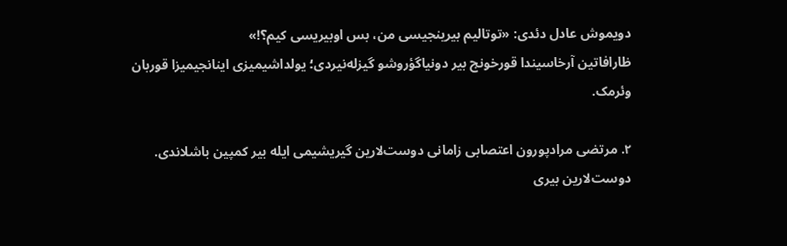دویموش عادل دئدی: «توتالیم بیرینجیسی من، بس اوبیریسی کیم؟!»
ظارافاتین آرخاسیندا قورخونج بیر دونیاگؤروشو گیزله‌نیردی؛ یولداشیمیزی اینانجیمیزا قوربان وئرمک.

۲. مرتضی مرادپورون اعتصابی زامانی دوست‌لارین گیریشیمی ایله بیر کمپین باشلاندی. دوست‌لارین بیری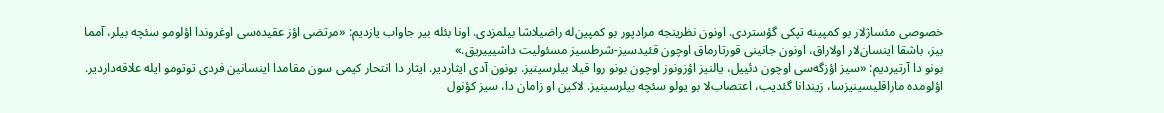خصوصی مئساژلار بو کمپینه تپکی گؤستردی. اونون نظرینجه مرادپور بو کمپین‌له راضیلاشا بیلمزدی. اونا بئله بیر جاواب یازدیم: «مرتضی اؤز عقیده‌سی اوغروندا اؤلومو سئچه بیلر، آمما بیز، باشقا اینسان‌لار اولاراق، اونون جانینی قورتارماق اوچون قئیدسیز-شرطسیز مسئولیت داشیییریق.»
بونو دا آرتیردیم: «سیز اؤزگه‌سی اوچون دئییل، یالنیز اؤزونوز اوچون بونو روا قیلا بیلرسینیز. بونون آدی ایثاردیر. ایثار دا انتحار کیمی سون مقامدا اینسانین فردی توتومو ایله علاقه‌داردیر. اؤلومده ماراقلیسینیزسا، زیندانا گئدیب، اعتصاب‌لا بو یولو سئچه بیلرسینیز. لاکین او زامان دا، سیز کؤنول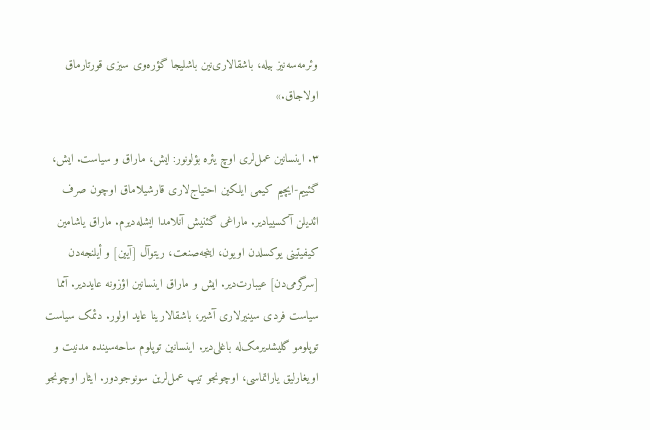وئرمه‌سه‌نیز بیله، باشقالاری‌نین باشلیجا گؤره‌وی سیزی قورتارماق اولاجاق.»

۳. اینسانین عمل‌لری اوچ یئره بؤلونور: ایش، ماراق و سیاست. ایش، گئییم-ایچیم کیمی ایلکین احتیاج‌لاری قارشیلاماق اوچون صرف ائدیلن آکسییادیر. ماراغی گئنیش آنلامدا ایشله‌دیرم. ماراق یاشامین کیفیتینی یوکسلدن اویون، اینجه‌صنعت، ریتوآل‌ [آیین] و أیلنجه‌دن [سرگرمی‌دن] عیبارت‌دیر. ایش و ماراق اینسانین اؤزونه عایددیر. آمما سیاست فردی سینیرلاری آشیر، باشقالارینا عاید اولور. دئمک سیاست توپلومو گلیشدیرمک‌له باغلی‌دیر. اینسانین توپلوم ساحه‌سینده مدنیت و اویغارلیق یاراتماسی، اوچونجو تیپ عمل‌لرین سونوجودور. ایثار اوچونجو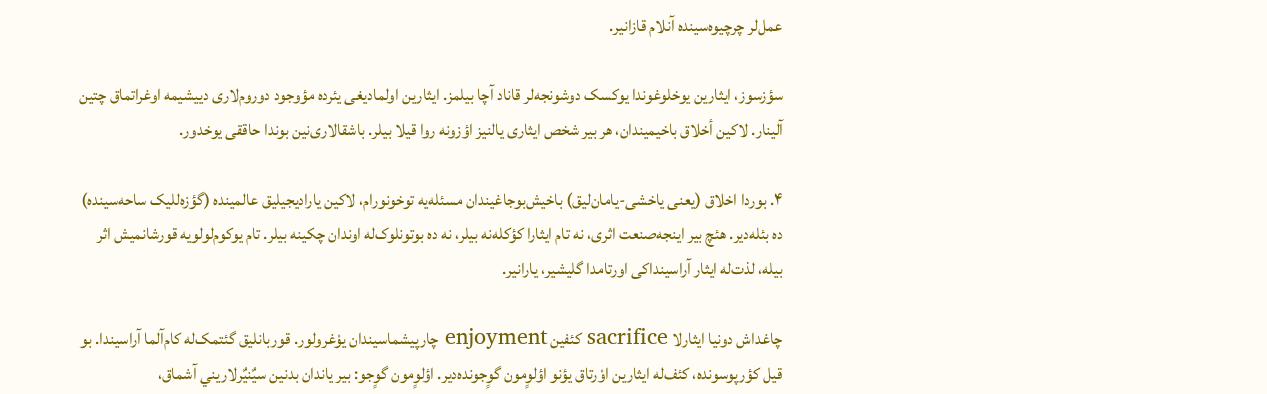عمل‌لر چرچیوه‌سینده آنلام قازانیر.

سؤزسوز، ایثارین یوخلوغوندا یوکسک دوشونجه‌لر قاناد آچا بیلمز. ایثارین اولمادیغی یئرده مؤوجود دوروم‌لاری دییشیمه اوغراتماق چتین آلینار. لاکین أخلاق باخیمیندان، هر بیر شخص ایثاری یالنیز اؤزونه روا قیلا بیلر. باشقالاری‌نین بوندا حاققی یوخدور.

۴. بوردا اخلاق (یعنی یاخشی-یامان‌لیق) باخیش‌بوجاغیندان مسئله‌یه توخونورام، لاکین یارادیجیلیق عالمینده (گؤزه‌للیک ساحه‌سینده) ده بئله‌دیر. هئچ بیر اینجه‌صنعت‌ اثری، نه تام ایثارا کؤکله‌نه بیلر، نه ده بوتونلوک‌له اوندان چکینه بیلر. تام یوکوم‌لولویه قورشانمیش اثر بیله، لذت‌له ایثار آراسینداکی اورتامدا گلیشیر، یارانیر.

چاغداش دونيا ايثارلا sacrifice کئفين enjoyment چارپيشماسيندان يوْغرولور. قوربانليق گئتمک‌له کام‌آلما آراسيندا. بو قیل کؤرپوسونده، کئف‌له ايثارين اوْرتاق يؤنو اؤلوٍمون گوٍجونده‌دير. اؤلوٍمون گوٍجو: بير ياندان بدنين سيٌنيٌرلاريني آشماق،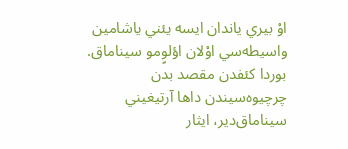اوْ بيري ياندان ايسه يئني ياشامين واسيطه‌سي اوْلان اؤلوٍمو سيناماق. بوردا کئفدن مقصد بدن چرچيوه‌سيندن داها آرتيغيني سيناماق‌دير، ايثار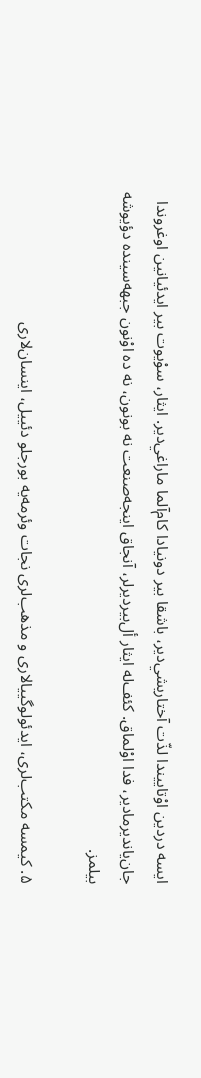ايسه دردين اوْتاييندا لذّت آختاريشي‌دير، باشقا بير دونيادا کام‌آلما ماراغي‌دير. ايثار، سوْيوت بير ايدئيانين اوغروندا جان‌يانديرمادير، فدا اوْلماق. کئف‌له ايثار أل‌بيرديرلر، آنجاق اینجه‌صنعت نه بونون، نه ده اوْنون جبهه‌سينده دؤيوشه بيلمز.

۵. کیمسه مکتب‌لری، ایدئولوگییالاری و مذهب‌لری نجات وئرمه‌یه بورجلو دئییل، اینسان‌لاری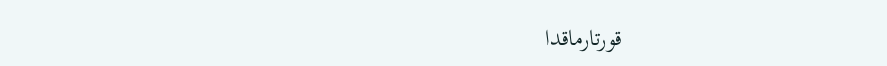قورتارماقدا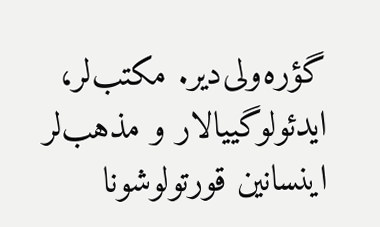گؤره‌ولی‌دیر. مکتب‌لر، ایدئولوگییالار و مذهب‌لر اینسانین قورتولوشونا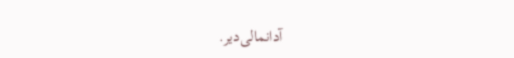آدانمالی‌دیر.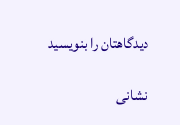دیدگاهتان را بنویسید

نشانی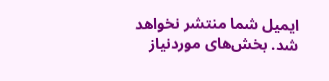ایمیل شما منتشر نخواهد شد. بخش‌های موردنیاز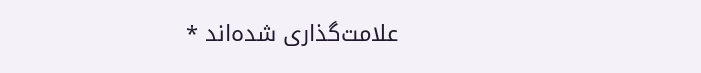علامت‌گذاری شده‌اند *